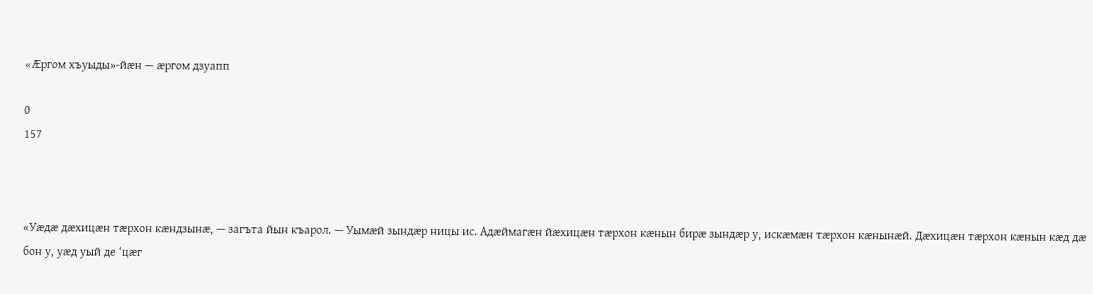«Æргом хъуыды»-йæн — æргом дзуапп

0
157



«Уæдæ дæхицæн тæрхон кæндзынæ, — загъта йын къарол. — Уымæй зындæр ницы ис. Адæймагæн йæхицæн тæрхон кæнын бирæ зындæр у, искæмæн тæрхон кæнынæй. Дæхицæн тæрхон кæнын кæд дæ бон у, уæд уый де ‘цæг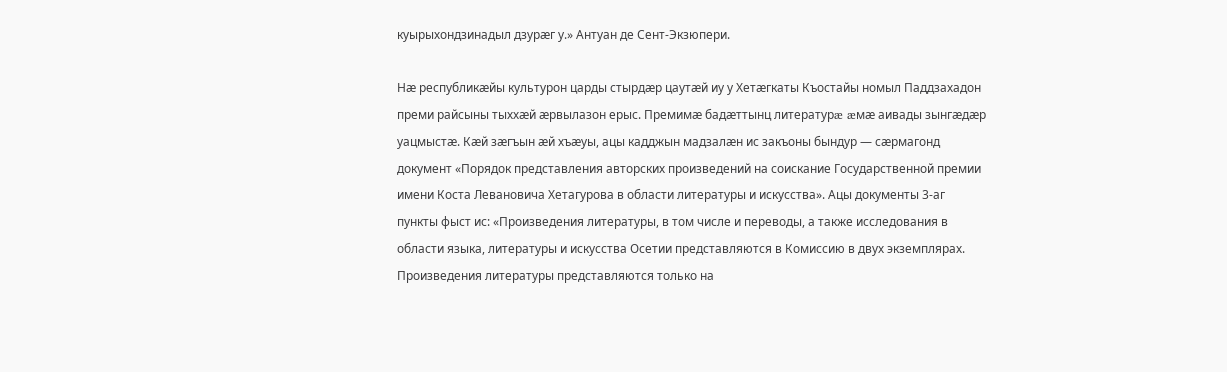куырыхондзинадыл дзурæг у.» Антуан де Сент-Экзюпери.

Нæ республикæйы культурон царды стырдæр цаутæй иу у Хетæгкаты Къостайы номыл Паддзахадон преми райсыны тыххæй æрвылазон ерыс. Премимæ бадæттынц литературæ æмæ аивады зынгæдæр уацмыстæ. Кæй зæгъын æй хъæуы, ацы кадджын мадзалæн ис закъоны бындур — сæрмагонд документ «Порядок представления авторских произведений на соискание Государственной премии имени Коста Левановича Хетагурова в области литературы и искусства». Ацы документы 3-аг пункты фыст ис: «Произведения литературы, в том числе и переводы, а также исследования в области языка, литературы и искусства Осетии представляются в Комиссию в двух экземплярах. Произведения литературы представляются только на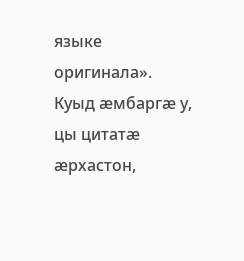языке оригинала». Куыд æмбаргæ у, цы цитатæ æрхастон,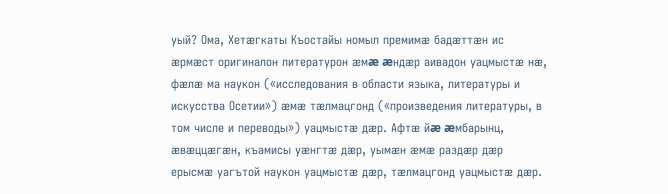уый? Ома, Хетæгкаты Къостайы номыл премимæ бадæттæн ис æрмæст оригиналон литературон æмæ æндæр аивадон уацмыстæ нæ, фæлæ ма наукон («исследования в области языка, литературы и искусства Осетии») æмæ тæлмацгонд («произведения литературы, в том числе и переводы») уацмыстæ дæр. Афтæ йæ æмбарынц, æвæццæгæн, къамисы уæнгтæ дæр, уымæн æмæ раздæр дæр ерысмæ уагътой наукон уацмыстæ дæр, тæлмацгонд уацмыстæ дæр.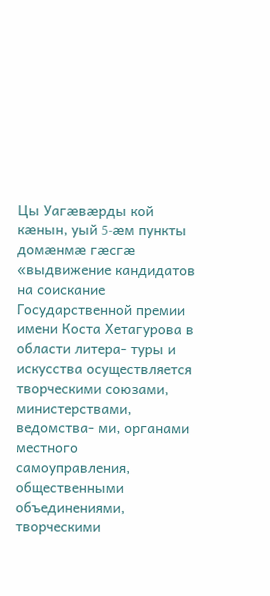Цы Уагæвæрды кой кæнын, уый 5-æм пункты домæнмæ гæсгæ «выдвижение кандидатов на соискание Государственной премии имени Коста Хетагурова в области литера- туры и искусства осуществляется творческими союзами, министерствами, ведомства- ми, органами местного самоуправления, общественными объединениями, творческими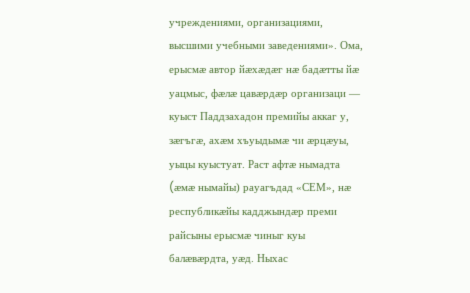учреждениями, организациями, высшими учебными заведениями». Ома, ерысмæ автор йæхæдæг нæ бадæтты йæ уацмыс, фæлæ цавæрдæр организаци — куыст Паддзахадон премийы аккаг у, зæгъгæ, ахæм хъуыдымæ чи æрцæуы, уыцы куыстуат. Раст афтæ нымадта (æмæ нымайы) рауагъдад «СЕМ», нæ республикæйы кадджындæр преми райсыны ерысмæ чиныг куы балæвæрдта, уæд. Ныхас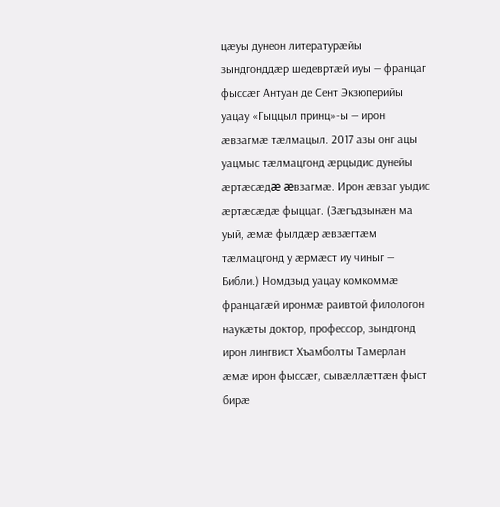цæуы дунеон литературæйы зындгонддæр шедевртæй иуы — францаг фыссæг Антуан де Сент Экзюперийы уацау «Гыццыл принц»-ы — ирон æвзагмæ тæлмацыл. 2017 азы онг ацы уацмыс тæлмацгонд æрцыдис дунейы æртæсæдæ æвзагмæ. Ирон æвзаг уыдис æртæсæдæ фыццаг. (Зæгъдзынæн ма уый, æмæ фылдæр æвзæгтæм тæлмацгонд у æрмæст иу чиныг — Библи.) Номдзыд уацау комкоммæ францагæй иронмæ раивтой филологон наукæты доктор, профессор, зындгонд ирон лингвист Хъамболты Тамерлан æмæ ирон фыссæг, сывæллæттæн фыст бирæ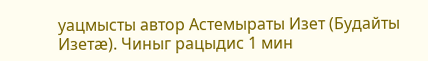уацмысты автор Астемыраты Изет (Будайты Изетæ). Чиныг рацыдис 1 мин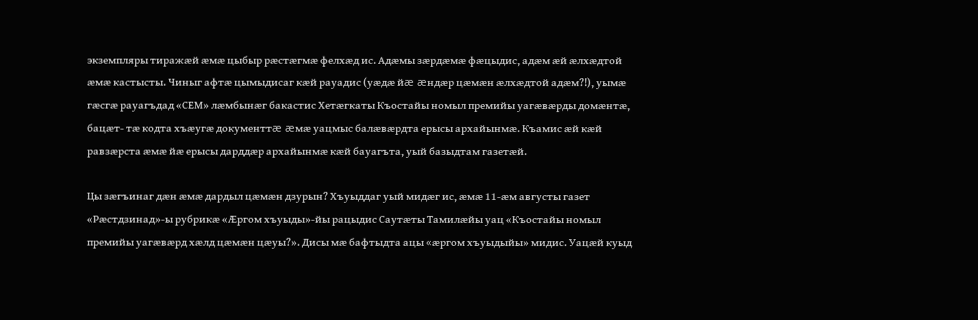экземпляры тиражæй æмæ цыбыр рæстæгмæ фелхæд ис. Адæмы зæрдæмæ фæцыдис, адæм æй æлхæдтой æмæ кастысты. Чиныг афтæ цымыдисаг кæй рауадис (уæдæ йæ æндæр цæмæн æлхæдтой адæм?!), уымæ гæсгæ рауагъдад «СЕМ» лæмбынæг бакастис Хетæгкаты Къостайы номыл премийы уагæвæрды домæнтæ, бацæт- тæ кодта хъæугæ документтæ æмæ уацмыс балæвæрдта ерысы архайынмæ. Къамис æй кæй равзæрста æмæ йæ ерысы дарддæр архайынмæ кæй бауагъта, уый базыдтам газетæй.

Цы зæгъинаг дæн æмæ дардыл цæмæн дзурын? Хъуыддаг уый мидæг ис, æмæ 11-æм августы газет «Рæстдзинад»-ы рубрикæ «Æргом хъуыды»-йы рацыдис Саутæты Тамилæйы уац «Къостайы номыл премийы уагæвæрд хæлд цæмæн цæуы?». Дисы мæ бафтыдта ацы «æргом хъуыдыйы» мидис. Уацæй куыд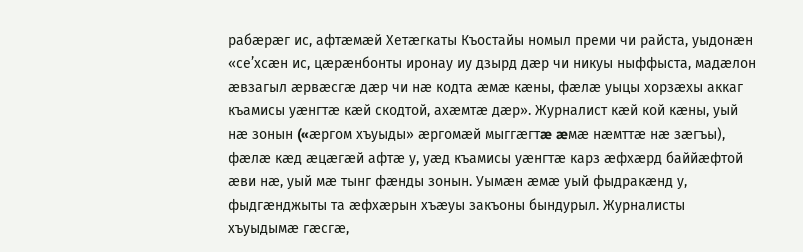рабæрæг ис, афтæмæй Хетæгкаты Къостайы номыл преми чи райста, уыдонæн «се’хсæн ис, цæрæнбонты иронау иу дзырд дæр чи никуы ныффыста, мадæлон æвзагыл æрвæсгæ дæр чи нæ кодта æмæ кæны, фæлæ уыцы хорзæхы аккаг къамисы уæнгтæ кæй скодтой, ахæмтæ дæр». Журналист кæй кой кæны, уый нæ зонын («æргом хъуыды» æргомæй мыггæгтæ æмæ нæмттæ нæ зæгъы), фæлæ кæд æцæгæй афтæ у, уæд къамисы уæнгтæ карз æфхæрд баййæфтой æви нæ, уый мæ тынг фæнды зонын. Уымæн æмæ уый фыдракæнд у, фыдгæнджыты та æфхæрын хъæуы закъоны бындурыл. Журналисты хъуыдымæ гæсгæ,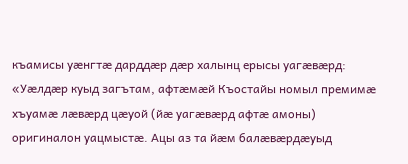къамисы уæнгтæ дарддæр дæр халынц ерысы уагæвæрд: «Уæлдæр куыд загътам, афтæмæй Къостайы номыл премимæ хъуамæ лæвæрд цæуой (йæ уагæвæрд афтæ амоны) оригиналон уацмыстæ. Ацы аз та йæм балæвæрдæуыд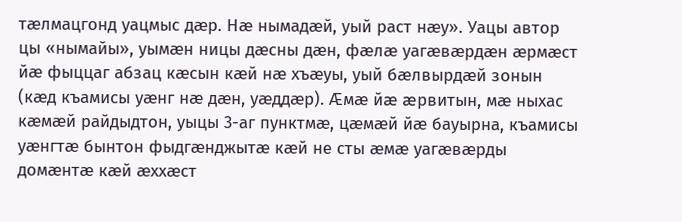тæлмацгонд уацмыс дæр. Нæ нымадæй, уый раст нæу». Уацы автор цы «нымайы», уымæн ницы дæсны дæн, фæлæ уагæвæрдæн æрмæст йæ фыццаг абзац кæсын кæй нæ хъæуы, уый бæлвырдæй зонын (кæд къамисы уæнг нæ дæн, уæддæр). Æмæ йæ æрвитын, мæ ныхас кæмæй райдыдтон, уыцы 3-аг пунктмæ, цæмæй йæ бауырна, къамисы уæнгтæ бынтон фыдгæнджытæ кæй не сты æмæ уагæвæрды домæнтæ кæй æххæст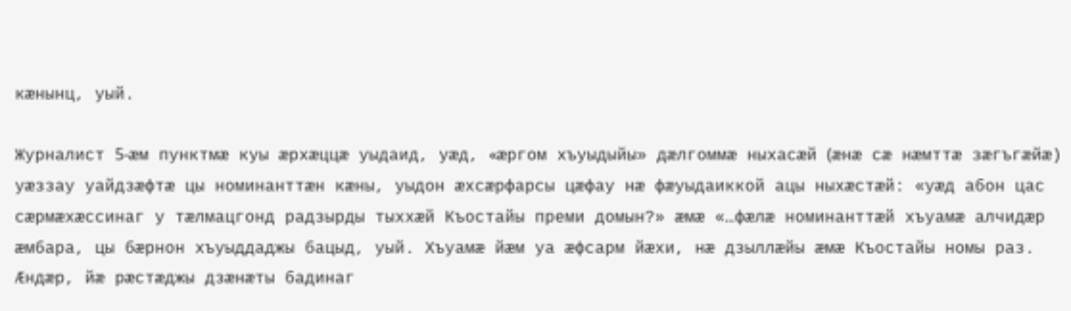кæнынц, уый.

Журналист 5-æм пунктмæ куы æрхæццæ уыдаид, уæд, «æргом хъуыдыйы» дæлгоммæ ныхасæй (æнæ сæ нæмттæ зæгъгæйæ) уæззау уайдзæфтæ цы номинанттæн кæны, уыдон æхсæрфарсы цæфау нæ фæуыдаиккой ацы ныхæстæй: «уæд абон цас сæрмæхæссинаг у тæлмацгонд радзырды тыххæй Къостайы преми домын?» æмæ «…фæлæ номинанттæй хъуамæ алчидæр æмбара, цы бæрнон хъуыддаджы бацыд, уый. Хъуамæ йæм уа æфсарм йæхи, нæ дзыллæйы æмæ Къостайы номы раз. Æндæр, йæ рæстæджы дзæнæты бадинаг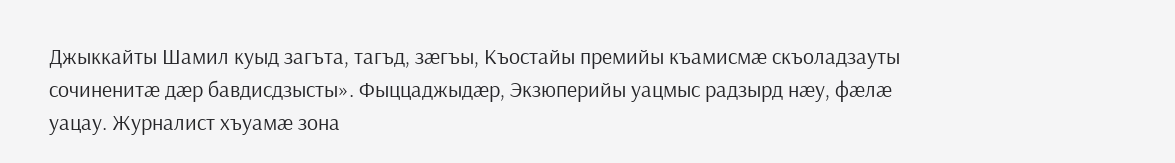Джыккайты Шамил куыд загъта, тагъд, зæгъы, Къостайы премийы къамисмæ скъоладзауты сочиненитæ дæр бавдисдзысты». Фыццаджыдæр, Экзюперийы уацмыс радзырд нæу, фæлæ уацау. Журналист хъуамæ зона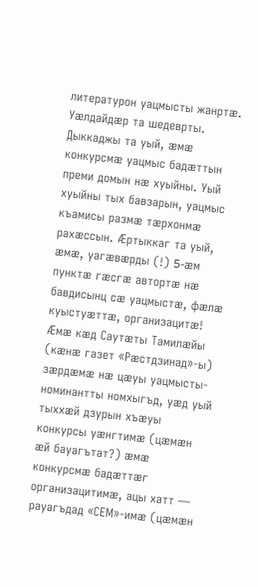литературон уацмысты жанртæ. Уæлдайдæр та шедеврты. Дыккаджы та уый, æмæ конкурсмæ уацмыс бадæттын преми домын нæ хуыйны. Уый хуыйны тых бавзарын, уацмыс къамисы размæ тæрхонмæ рахæссын. Æртыккаг та уый, æмæ, уагæвæрды (!) 5-æм пунктæ гæсгæ автортæ нæ бавдисынц сæ уацмыстæ, фæлæ куыстуæттæ, организацитæ! Æмæ кæд Саутæты Тамилæйы (кæнæ газет «Рæстдзинад»-ы) зæрдæмæ нæ цæуы уацмысты-номинантты номхыгъд, уæд уый тыххæй дзурын хъæуы конкурсы уæнгтимæ (цæмæн æй бауагътат?) æмæ конкурсмæ бадæттæг организацитимæ, ацы хатт — рауагъдад «СЕМ»-имæ (цæмæн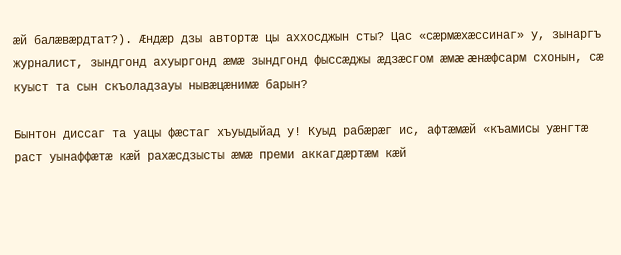æй балæвæрдтат?). Æндæр дзы автортæ цы аххосджын сты? Цас «сæрмæхæссинаг» у, зынаргъ журналист, зындгонд ахуыргонд æмæ зындгонд фыссæджы æдзæсгом æмæ æнæфсарм схонын, сæ куыст та сын скъоладзауы нывæцæнимæ барын?

Бынтон диссаг та уацы фæстаг хъуыдыйад у! Куыд рабæрæг ис, афтæмæй «къамисы уæнгтæ раст уынаффæтæ кæй рахæсдзысты æмæ преми аккагдæртæм кæй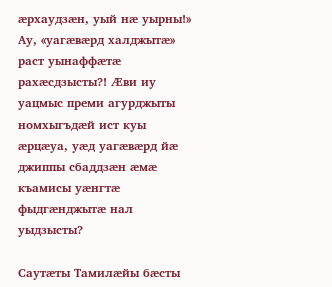æрхаудзæн, уый нæ уырны!» Ау, «уагæвæрд халджытæ» раст уынаффæтæ рахæсдзысты?! Æви иу уацмыс преми агурджыты номхыгъдæй ист куы æрцæуа, уæд уагæвæрд йæ джиппы сбаддзæн æмæ къамисы уæнгтæ фыдгæнджытæ нал уыдзысты?

Саутæты Тамилæйы бæсты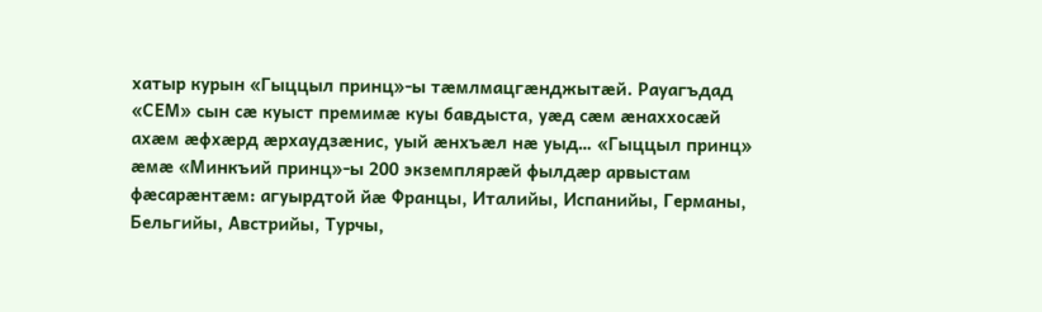хатыр курын «Гыццыл принц»-ы тæмлмацгæнджытæй. Рауагъдад «СЕМ» сын сæ куыст премимæ куы бавдыста, уæд сæм æнаххосæй ахæм æфхæрд æрхаудзæнис, уый æнхъæл нæ уыд… «Гыццыл принц» æмæ «Минкъий принц»-ы 200 экземплярæй фылдæр арвыстам фæсарæнтæм: агуырдтой йæ Францы, Италийы, Испанийы, Германы, Бельгийы, Австрийы, Турчы,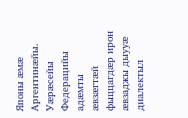Японы æмæ Аргентинæйы. Уæрæсейы Федерацийы адæмты æвзæгтæй фыццагдæр ирон æвзаджы дыууæ диалектыл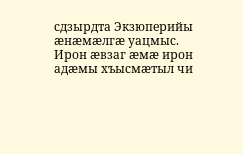сдзырдта Экзюперийы æнæмæлгæ уацмыс. Ирон æвзаг æмæ ирон адæмы хъысмæтыл чи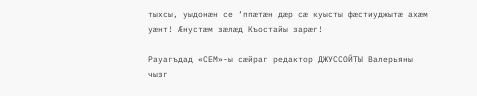тыхсы, уыдонæн се ‘ппæтæн дæр сæ куысты фæстиуджытæ ахæм уæнт! Æнустæм зæлæд Къостайы зарæг!

Рауагъдад «СЕМ»-ы сæйраг редактор ДЖУССОЙТЫ Валерьяны чызг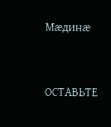Мæдинæ



ОСТАВЬТЕ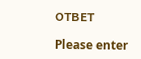ОТВЕТ

Please enter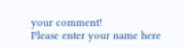your comment!
Please enter your name here